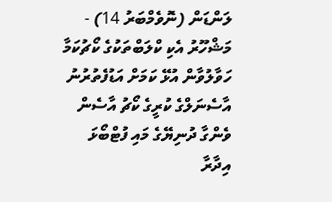ލަންޑަން (ނޮވެމްބަރު 14) - މަޝްހޫރު އެކި ކްލަބްތަކުގެ ކޯޗުކަމާ ހަވާލުވާން އުޅޭ ކަމަށް އަޑުފެތުރުނު އާސެނަލްގެ ކުރީގެ ކޯޗު އާސެން ވެންގާ ދުނިޔޭގެ މައި ފުޓްބޯޅަ އިދާރާ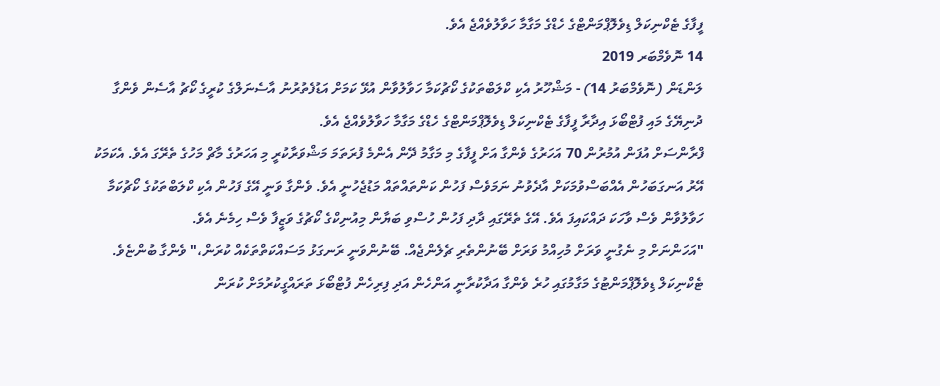ފީފާގެ ޓެކްނިކަލް ޑިވެލޮޕްމަންޓްގެ ހެޑްގެ މަގާމާ ހަވާލުވެއްޖެ އެވެ.
14 ނޮވެމްބަރ 2019
ލަންޑަން (ނޮވެމްބަރު 14) - މަޝްހޫރު އެކި ކްލަބްތަކުގެ ކޯޗުކަމާ ހަވާލުވާން އުޅޭ ކަމަށް އަޑުފެތުރުނު އާސެނަލްގެ ކުރީގެ ކޯޗު އާސެން ވެންގާ ދުނިޔޭގެ މައި ފުޓްބޯޅަ އިދާރާ ފީފާގެ ޓެކްނިކަލް ޑިވެލޮޕްމަންޓްގެ ހެޑްގެ މަގާމާ ހަވާލުވެއްޖެ އެވެ.
ފްރާންސަށް އުފަން އުމުރުން 70 އަހަރުގެ ވެންގާ އަށް ފީފާގެ މި މަގާމު ދޭން އެންމެ ފުރަތަމަ މަޝްވަރާކުރީ މި އަހަރުގެ މާޗް މަހުގެ ތެރޭގަ އެވެ. އެކަމަކު އޭރު އަނގަބަހުން އެއްބަސްވުމަކަށް އާދެވުނު ނަމަވެސް ފަހުން ކަންތައްތައް މަޑުޖެހުނީ އެވެ. ވެންގާ ވަނީ އޭގެ ފަހުން އެކި ކްލަބްތަކުގެ ކޯޗުކަމާ ހަވާލުވާން ވެސް ވާހަކަ ދައްކައިފަ އެވެ. އޭގެ ތެރޭގައި ދާދި ފަހުން ހުސްވި ބަޔާން މިއުނިކްގެ ކޯޗުގެ ވަޒީފާ ވެސް ހިމެނެ އެވެ.
"އަހަންނަށް މި ނެގުނީ ވަރަށް މުހިއްމު ވަރަށް ބޭނުންތެރި ޗެލެންޖެއް. ބޭނުންވަނީ ރަނގަޅު މަސައްކަތްތަކެއް ކުރަން،" ވެންގާ ބުންޏެވެ.
ޓެކްނިކަލް ޑިވެލޮޕްމަންޓުގެ މަގާމުގައި ހުރެ ވެންގާ އަދާކުރާނީ އަންހެން އަދި ފިރިހެން ފުޓްބޯޅަ ތަރައްގީކުރުމަށް ކުރަން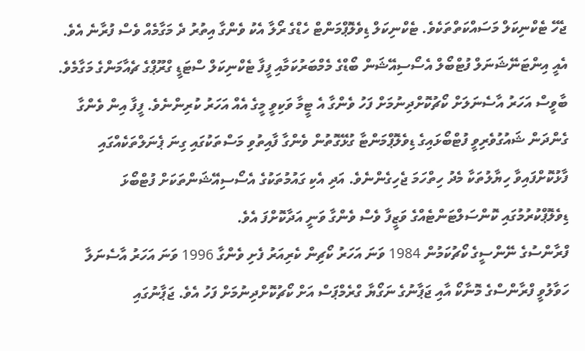ޖެހޭ ޓެކްނިކަލް މަސައްކަތްތަކެވެ. ޓެކްނިކަލް ޑިވެލޮޕްމަންޓް ހެޑްގެ ރޯލާ އެކު ވެންގާ އިތުރު ދެ މަގާމެއް ވެސް ފުރާނެ އެވެ. އެއީ އިންޓަނޭޝަނަލް ފުޓްބޯލް އެސޯސިއޭޝަން ބޯޑްގެ މެމްބަރުކަމާއި ފީފާ ޓެކްނިކަލް ސްޓަޑީ ގްރޫޕްގެ ޗެއާމަންގެ މަގާމެވެ.
ބާވީސް އަހަރު އާސެނަލަށް ކޯޗުކޮށްދިނުމަށް ފަހު ވެންގާ އެ ޓީމާ ވަކިވީ މީގެ އެއް އަހަރު ކުރިންނެވެ. ފީފާ އިން ވެންގާ ގެންދަން ޝައުގުވެރިވީ ފުޓްބޯޅައިގެ ޑިވެލޮޕްމަންޓާ ގުޅޭގޮތުން ވެންގާ ފާއިތުވި މަސްތަކުގައި ގިނަ ޕެނަލްތަކެއްގައި ފާޅުކޮށްފައިވާ ހިޔާލުތަކާ މެދު ހިތްހަމަ ޖެހިގެންނެވެ. އަދި އެކި ގައުމުތަކުގެ އެސޯސިއޭޝަންތަކަށް ފުޓްބޯޅަ ޑިވެލޮޕްކުރުމުގައި ކޮންސަލްޓަންޓެއްގެ ވަޒީފާ ވެސް ވެންގާ ވަނީ އަދާކޮށްފަ އެވެ.
ފްރާންސުގެ ނޭންސީގެ ކޯޗުކަމުން 1984 ވަނަ އަހަރު ކޯޗިން ކެރިއަރު ފެށި ވެންގާ 1996 ވަނަ އަހަރު އާސެނަލާ ހަވާލުވީ ފްރާންސްގެ މޮނާކޯ އާއި ޖަޕާނުގެ ނަގޯޔާ ގްރެމްޕަސް އަށް ކޯޗުކޮށްދިނުމަށް ފަހު އެވެ. ޖަޕާނުގައި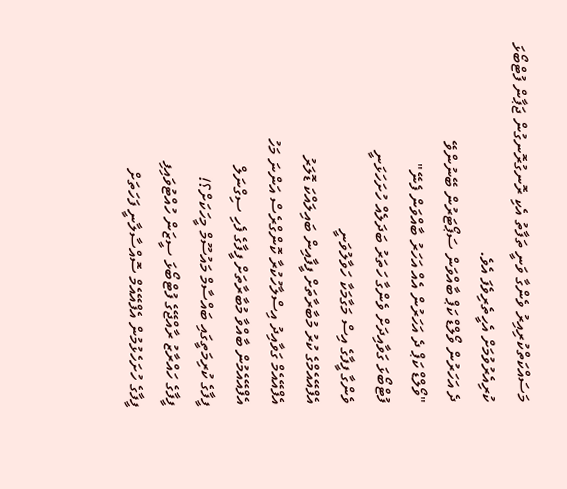މަސައްކަތްކުރިއިރު ވެންގާ ވަނީ ތަފާތު އެކި ރޮނގުރޮނގުން ޖަޕާން ފުޓްބޯޅަ ކުރިއެރުވުމަށް އެހީތެރިވެފަ އެވެ.
ދެ އަހަރުން ވޯލްޑް ކަޕް ބާއްވަން ސަޕޯޓަރުން ބޭނުންވޭ
"ވޯލްޑް ކަޕް ދެ އަހަރުން އެއް އަހަރު ބާއްވަން ފެނޭ"
ފުޓްބޯޅަ ގަވާއިދަށް ވެންގާ ހަތަރު ބަދަލެއް ހުށަހަޅަނީ
ވެންގާ ފީފާގެ އިސް މަގާމަކާ ހަވާލުވަނީ
އެފްއޭއެމްގެ ކުރު މުބާރާތަށް ފީފާއިން ބައިލައްކަ ޑޮލަރު
އެފްއޭއެމް ގަވާއިދު އިސްލާހުކުރާ ކޮންގްރެސް އަންނަ މަހު
އެފްއޭއެމުން ބާއްވާ މުބާރާތަށް ފީފާގެ ފެހި ސިގްނަލް
ފީފާގެ ކުރިމަތީގައި ބައްސާމް މައުސޫމް މީހަކަށް؟!
ފީފާގެ ހައްރާޒު ރާއްޖޭގެ ފުޓްބޯޅަ ސީޒަން ހުއްޓުވައިފި
ފީފާގެ ހުށަހެޅުމުން އެފްއޭއެމް ސޮއްސާލާނީ ފަހަތަށް